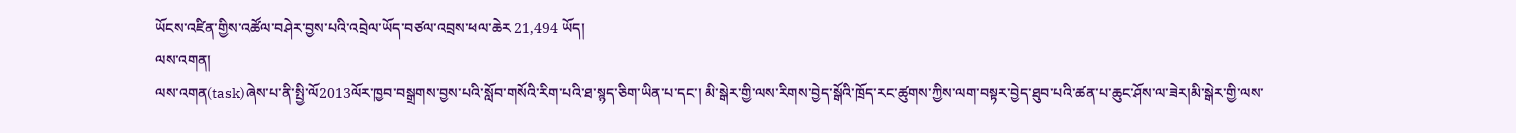ཡོངས་འཛིན་གྱིས་འཚོལ་བཤེར་བྱས་པའི་འབྲེལ་ཡོད་བཙལ་འབྲས་ཕལ་ཆེར 21,494 ཡོད།
ལས་འགན།
ལས་འགན(task)ཞེས་པ་ནི་སྤྱི་ལོ2013ལོར་ཁྱབ་བསྒྲགས་བྱས་པའི་སློབ་གསོའི་རིག་པའི་ཐ་སྙད་ཅིག་ཡིན་པ་དང་། མི་སྒེར་གྱི་ལས་རིགས་བྱེད་སྒོའི་ཁྲོད་རང་ཚུགས་ཀྱིས་ལག་བསྟར་བྱེད་ཐུབ་པའི་ཚན་པ་ཆུང་ཤོས་ལ་ཟེར།མི་སྒེར་གྱི་ལས་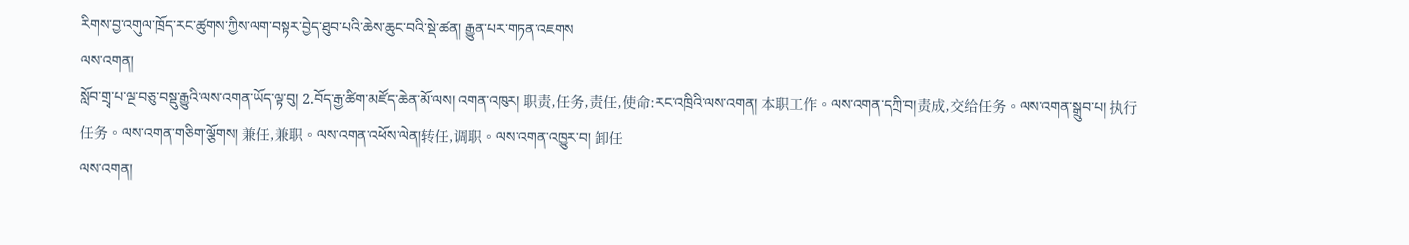རིགས་བྱ་འགུལ་ཁྲོད་རང་ཚུགས་ཀྱིས་ལག་བསྟར་བྱེད་ཐུབ་པའི་ཆེས་ཆུང་བའི་སྡེ་ཚན། རྒྱུན་པར་གཏན་འཇགས
ལས་འགན།
སློབ་གྲྭ་པ་ལྔ་བཅུ་བསྡུ་རྒྱུའི་ལས་འགན་ཡོད་ལྟ་བུ། 2.བོད་རྒྱ་ཚིག་མཛོད་ཆེན་མོ་ལས། འགན་འཁུར། 职责,任务,责任,使命:རང་འཁྲིའི་ལས་འགན། 本职工作。ལས་འགན་དཀྲི་བ།责成,交给任务。ལས་འགན་སྒྲུབ་པ། 执行任务。ལས་འགན་གཅིག་ལྕོགས། 兼任,兼职。ལས་འགན་འཕོས་ལེན།转任,调职。ལས་འགན་འཁྱུར་བ། 卸任
ལས་འགན།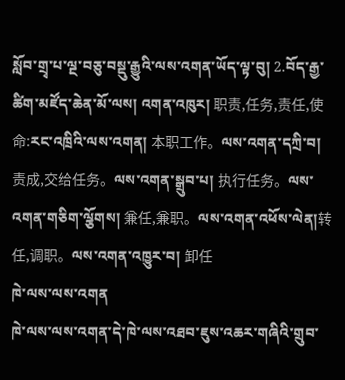སློབ་གྲྭ་པ་ལྔ་བཅུ་བསྡུ་རྒྱུའི་ལས་འགན་ཡོད་ལྟ་བུ། 2.བོད་རྒྱ་ཚིག་མཛོད་ཆེན་མོ་ལས། འགན་འཁུར། 职责,任务,责任,使命:རང་འཁྲིའི་ལས་འགན། 本职工作。ལས་འགན་དཀྲི་བ།责成,交给任务。ལས་འགན་སྒྲུབ་པ། 执行任务。ལས་འགན་གཅིག་ལྕོགས། 兼任,兼职。ལས་འགན་འཕོས་ལེན།转任,调职。ལས་འགན་འཁྱུར་བ། 卸任
ཁེ་ལས་ལས་འགན
ཁེ་ལས་ལས་འགན་དེ་ཁེ་ལས་འཐབ་ཇུས་འཆར་གཞིའི་གྲུབ་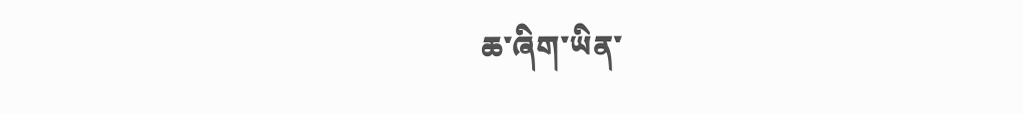ཆ་ཞིག་ཡིན་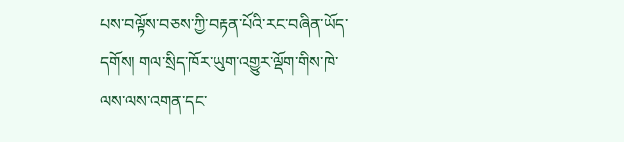པས་བལྟོས་བཅས་ཀྱི་བརྟན་པོའི་རང་བཞིན་ཡོད་དགོས། གལ་སྲིད་ཁོར་ཡུག་འགྱུར་ལྡོག་གིས་ཁེ་ལས་ལས་འགན་དང་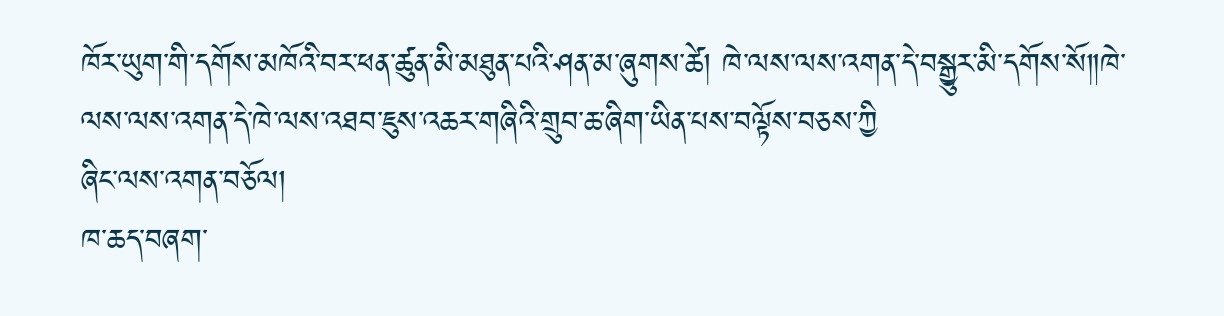ཁོར་ཡུག་གི་དགོས་མཁོའི་བར་ཕན་ཚུན་མི་མཐུན་པའི་ཤན་མ་ཞུགས་ཚེ། ཁེ་ལས་ལས་འགན་དེ་བསྒྱུར་མི་དགོས་སོ༎ཁེ་ལས་ལས་འགན་དེ་ཁེ་ལས་འཐབ་ཇུས་འཆར་གཞིའི་གྲུབ་ཆ་ཞིག་ཡིན་པས་བལྟོས་བཅས་ཀྱི
ཞིང་ལས་འགན་བཅོལ།
ཁ་ཆད་བཞག་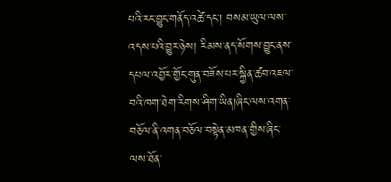པའི་རང་བྱུང་གནོད་འཚེ་དང་། བསམ་ཡུལ་ལས་འདས་པའི་བྱུར་ཉེས། རིམས་ནད་སོགས་བྱུང་ནས་དཔལ་འབྱོར་གྱོང་གུན་བཟོས་པར་སྐྱིན་ཚབ་འཇལ་བའི་ཁག་ཐེག་རིགས་ཤིག་ཡིན།ཞིང་ལས་འགན་བཅོལ་ནི་འགན་བཅོལ་བསྟེན་མཁན་གྱིས་ཞིང་ལས་ཐོན་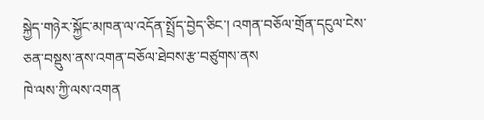སྐྱེད་གཉེར་སྐྱོང་མཁན་ལ་འདོན་སྤྲོད་བྱེད་ཅིང་། འགན་བཅོལ་གྲོན་དངུལ་ངེས་ཅན་བསྡུས་ནས་འགན་བཅོལ་ཐེབས་རྩ་བཙུགས་ནས
ཁེ་ལས་ཀྱི་ལས་འགན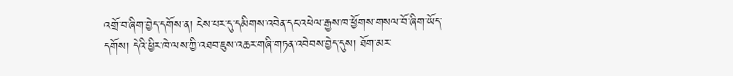འགྲོ་བ་ཞིག་བྱེད་དགོས་ན། ངེས་པར་དུ་དམིགས་འབེན་དང་འཕེལ་རྒྱས་ཁ་ཕྱོགས་གསལ་བོ་ཞིག་ཡོད་དགོས། དེའི་ཕྱིར་ཁེ་ལས་ཀྱི་འཐབ་ཇུས་འཆར་གཞི་གཏན་འབེབས་བྱེད་དུས། ཐོག་མར་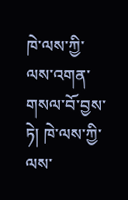ཁེ་ལས་ཀྱི་ལས་འགན་གསལ་བོ་བྱས་ཏེ། ཁེ་ལས་ཀྱི་ལས་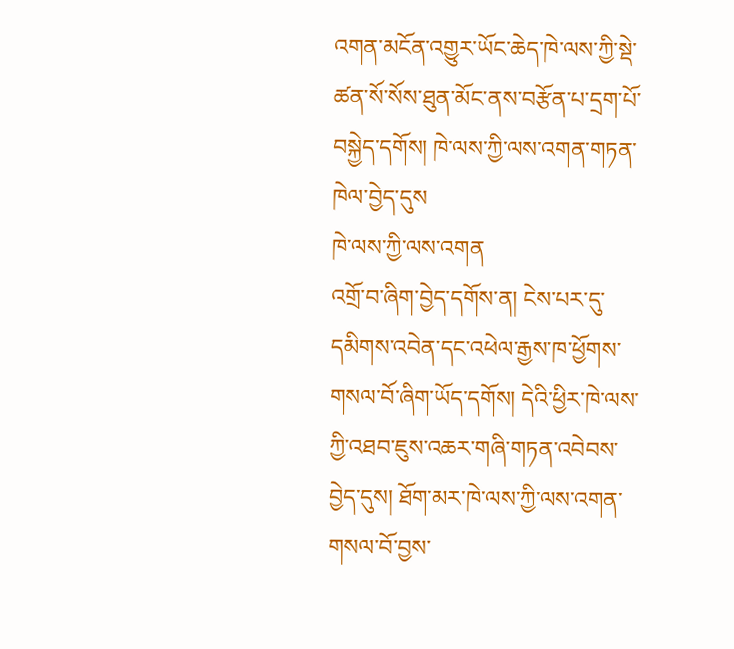འགན་མངོན་འགྱུར་ཡོང་ཆེད་ཁེ་ལས་ཀྱི་སྡེ་ཚན་སོ་སོས་ཐུན་མོང་ནས་བརྩོན་པ་དྲག་པོ་བསྐྱེད་དགོས། ཁེ་ལས་ཀྱི་ལས་འགན་གཏན་ཁེལ་བྱེད་དུས
ཁེ་ལས་ཀྱི་ལས་འགན
འགྲོ་བ་ཞིག་བྱེད་དགོས་ན། ངེས་པར་དུ་དམིགས་འབེན་དང་འཕེལ་རྒྱས་ཁ་ཕྱོགས་གསལ་བོ་ཞིག་ཡོད་དགོས། དེའི་ཕྱིར་ཁེ་ལས་ཀྱི་འཐབ་ཇུས་འཆར་གཞི་གཏན་འབེབས་བྱེད་དུས། ཐོག་མར་ཁེ་ལས་ཀྱི་ལས་འགན་གསལ་བོ་བྱས་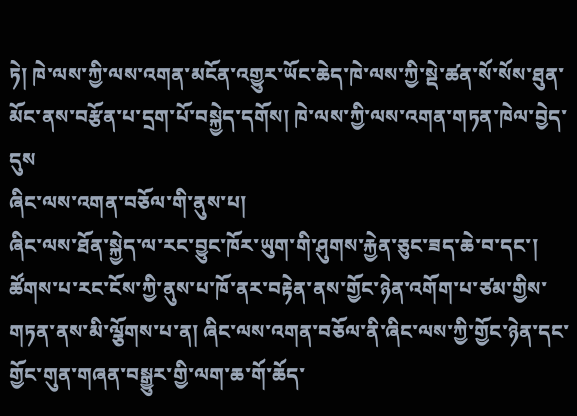ཏེ། ཁེ་ལས་ཀྱི་ལས་འགན་མངོན་འགྱུར་ཡོང་ཆེད་ཁེ་ལས་ཀྱི་སྡེ་ཚན་སོ་སོས་ཐུན་མོང་ནས་བརྩོན་པ་དྲག་པོ་བསྐྱེད་དགོས། ཁེ་ལས་ཀྱི་ལས་འགན་གཏན་ཁེལ་བྱེད་དུས
ཞིང་ལས་འགན་བཅོལ་གི་ནུས་པ།
ཞིང་ལས་ཐོན་སྐྱེད་ལ་རང་བྱུང་ཁོར་ཡུག་གི་ཤུགས་རྐྱེན་ཅུང་ཟད་ཆེ་བ་དང་། ཚོགས་པ་རང་ངོས་ཀྱི་ནུས་པ་ཁོ་ནར་བརྟེན་ནས་གྱོང་ཉེན་འགོག་པ་ཙམ་གྱིས་གཏན་ནས་མི་ལྕོགས་པ་ན། ཞིང་ལས་འགན་བཅོལ་ནི་ཞིང་ལས་ཀྱི་གྱོང་ཉེན་དང་གྱོང་གུན་གཞན་བསྒྱུར་གྱི་ལག་ཆ་གོ་ཆོད་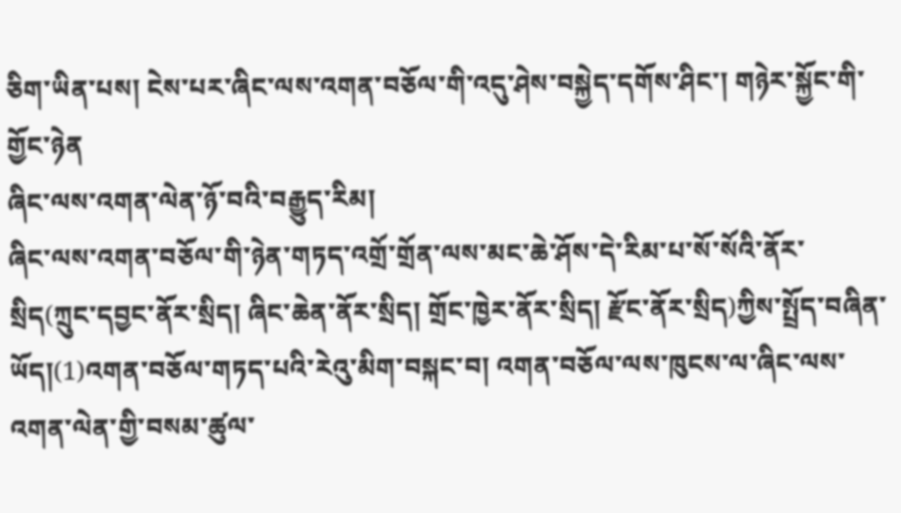ཅིག་ཡིན་པས། ངེས་པར་ཞིང་ལས་འགན་བཅོལ་གི་འདུ་ཤེས་བསྐྱེད་དགོས་ཤིང་། གཉེར་སྐྱོང་གི་གྱོང་ཉེན
ཞིང་ལས་འགན་ལེན་ཉོ་བའི་བརྒྱུད་རིམ།
ཞིང་ལས་འགན་བཅོལ་གི་ཉེན་གཏད་འགྲོ་གྲོན་ལས་མང་ཆེ་ཤོས་དེ་རིམ་པ་སོ་སོའི་ནོར་སྲིད(ཀྲུང་དབྱང་ནོར་སྲིད། ཞིང་ཆེན་ནོར་སྲིད། གྲོང་ཁྱེར་ནོར་སྲིད། རྫོང་ནོར་སྲིད)ཀྱིས་སྤྲོད་བཞིན་ཡོད།(1)འགན་བཅོལ་གཏད་པའི་རེའུ་མིག་བསྐང་བ། འགན་བཅོལ་ལས་ཁུངས་ལ་ཞིང་ལས་འགན་ལེན་གྱི་བསམ་ཚུལ་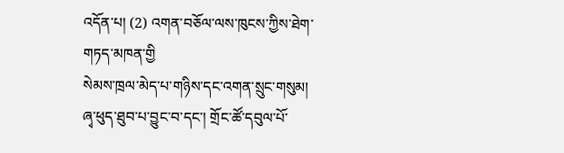འདོན་པ། (2) འགན་བཅོལ་ལས་ཁུངས་ཀྱིས་ཐེག་གཏད་མཁན་གྱི
སེམས་ཁྲལ་མེད་པ་གཉིས་དང་འགན་སྲུང་གསུམ།
ཞྭ་ཕུད་ཐུབ་པ་བྱུང་བ་དང་། གྲོང་ཚོ་དབུལ་པོ་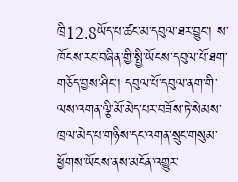ཁྲི12.8ཡོད་པ་ཚང་མ་དབུལ་ཐར་བྱུང་། ས་ཁོངས་རང་བཞིན་གྱི་སྤྱི་ཡོངས་དབུལ་པོ་ཐག་གཅོད་བྱས་ཤིང་། དབུལ་པོ་དབུལ་ནག་གི་ལས་འགན་ལྕི་མོ་མེད་པར་བཟོས་ཏེ་སེམས་ཁྲལ་མེད་པ་གཉིས་དང་འགན་སྲུང་གསུམ་ཕྱོགས་ཡོངས་ནས་མངོན་འགྱུར་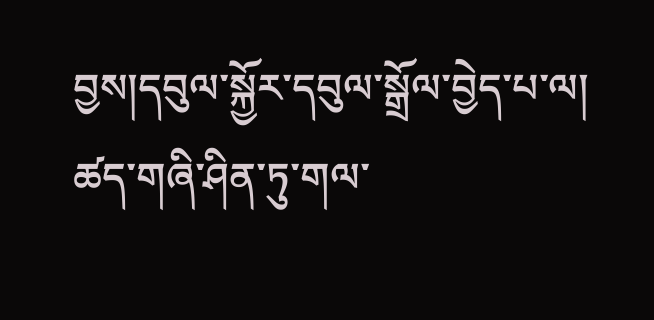བྱས།དབུལ་སྐྱོར་དབུལ་སྒྲོལ་བྱེད་པ་ལ། ཚད་གཞི་ཤིན་ཏུ་གལ་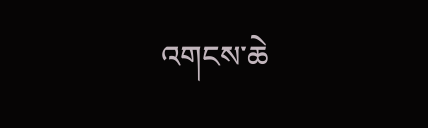འགངས་ཆེ